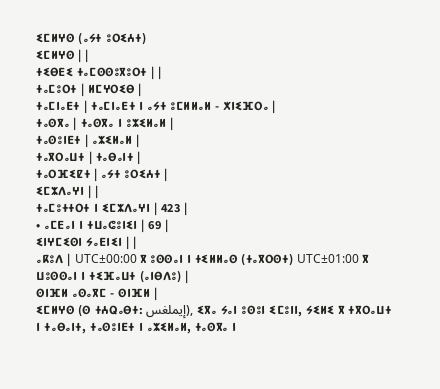ⵉⵎⵍⵖⵙ (ⴰⵢⵜ ⵓⵔⵉⵄⵜ)
ⵉⵎⵍⵖⵙ | |
ⵜⵉⴱⴹⵉ ⵜⴰⵎⵙⵙⵓⴳⵓⵔⵜ | |
ⵜⴰⵎⵓⵔⵜ | ⵍⵎⵖⵔⵉⴱ |
ⵜⴰⵎⵏⴰⴹⵜ | ⵜⴰⵎⵏⴰⴹⵜ ⵏ ⴰⵢⵜ ⵓⵎⵍⵍⴰⵍ - ⵅⵏⵉⴼⵔⴰ |
ⵜⴰⵙⴳⴰ | ⵜⴰⵙⴳⴰ ⵏ ⵓⵣⵉⵍⴰⵍ |
ⵜⴰⵙⵓⵏⴹⵜ | ⴰⵣⵉⵍⴰⵍ |
ⵜⴰⴳⵔⴰⵡⵜ | ⵜⴰⴱⴰⵏⵜ |
ⵜⴰⵔⴼⵉⵇⵜ | ⴰⵢⵜ ⵓⵔⵉⵄⵜ |
ⵉⵎⵣⴷⴰⵖⵏ | |
ⵜⴰⵎⵓⵜⵜⵔⵜ ⵏ ⵉⵎⵣⴷⴰⵖⵏ | 423 |
• ⴰⵎⴹⴰⵏ ⵏ ⵜⵡⴰⵛⵓⵏⵉⵏ | 69 |
ⵉⵏⵖⵎⵉⵙⵏ ⵢⴰⴹⵏⵉⵏ | |
ⴰⴽⵓⴷ | UTC±00:00 ⴳ ⵓⵙⵙⴰⵏ ⵏ ⵜⵉⵍⵍⴰⵙ (ⵜⴰⴳⵔⵙⵜ) UTC±01:00 ⴳ ⵡⵓⵙⵙⴰⵏ ⵏ ⵜⵉⴼⴰⵡⵜ (ⴰⵏⴱⴷⵓ) |
ⵙⵏⴼⵍ ⴰⵙⴰⴳⵎ - ⵙⵏⴼⵍ |
ⵉⵎⵍⵖⵙ (ⵙ ⵜⵄⵕⴰⴱⵜ: إيملغس), ⵉⴳⴰ ⵢⴰⵏ ⵓⵙⵓⵏ ⵉⵎⵓⵏⵏ, ⵢⵉⵍⵉ ⴳ ⵜⴳⵔⴰⵡⵜ ⵏ ⵜⴰⴱⴰⵏⵜ, ⵜⴰⵙⵓⵏⴹⵜ ⵏ ⴰⵣⵉⵍⴰⵍ, ⵜⴰⵙⴳⴰ ⵏ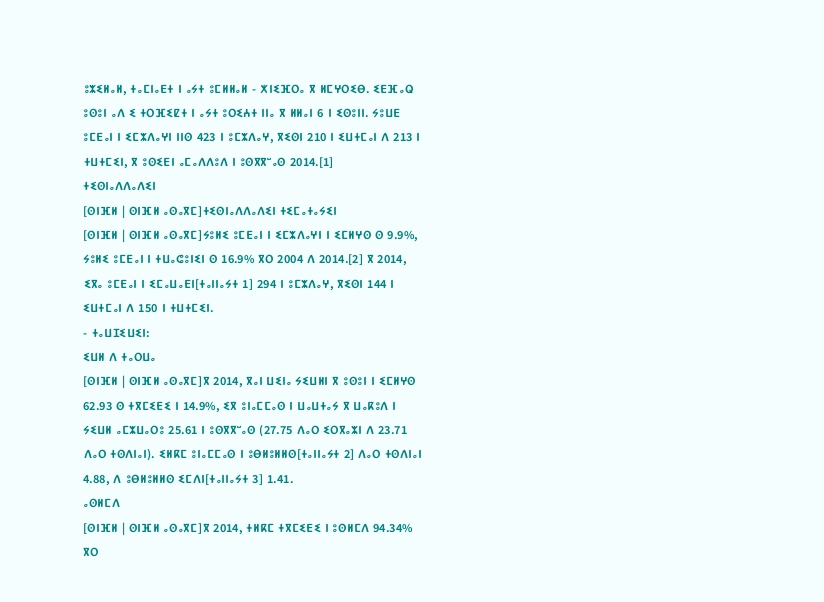ⵓⵣⵉⵍⴰⵍ, ⵜⴰⵎⵏⴰⴹⵜ ⵏ ⴰⵢⵜ ⵓⵎⵍⵍⴰⵍ - ⵅⵏⵉⴼⵔⴰ ⴳ ⵍⵎⵖⵔⵉⴱ. ⵉⴹⴼⴰⵕ ⵓⵙⵓⵏ ⴰⴷ ⵉ ⵜⵔⴼⵉⵇⵜ ⵏ ⴰⵢⵜ ⵓⵔⵉⵄⵜ ⵏⵏⴰ ⴳ ⵍⵍⴰⵏ 6 ⵏ ⵉⵙⵓⵏⵏ. ⵢⵓⵡⴹ ⵓⵎⴹⴰⵏ ⵏ ⵉⵎⵣⴷⴰⵖⵏ ⵏⵏⵙ 423 ⵏ ⵓⵎⵣⴷⴰⵖ, ⴳⵉⵙⵏ 210 ⵏ ⵉⵡⵜⵎⴰⵏ ⴷ 213 ⵏ ⵜⵡⵜⵎⵉⵏ, ⴳ ⵓⵙⵉⴹⵏ ⴰⵎⴰⴷⴷⵓⴷ ⵏ ⵓⵙⴳⴳⵯⴰⵙ 2014.[1]
ⵜⵉⵙⵏⴰⴷⴷⴰⴷⵉⵏ
[ⵙⵏⴼⵍ | ⵙⵏⴼⵍ ⴰⵙⴰⴳⵎ]ⵜⵉⵙⵏⴰⴷⴷⴰⴷⵉⵏ ⵜⵉⵎⴰⵜⴰⵢⵉⵏ
[ⵙⵏⴼⵍ | ⵙⵏⴼⵍ ⴰⵙⴰⴳⵎ]ⵢⵓⵍⵉ ⵓⵎⴹⴰⵏ ⵏ ⵉⵎⵣⴷⴰⵖⵏ ⵏ ⵉⵎⵍⵖⵙ ⵙ 9.9%, ⵢⵓⵍⵉ ⵓⵎⴹⴰⵏ ⵏ ⵜⵡⴰⵛⵓⵏⵉⵏ ⵙ 16.9% ⴳⵔ 2004 ⴷ 2014.[2] ⴳ 2014, ⵉⴳⴰ ⵓⵎⴹⴰⵏ ⵏ ⵉⵎⴰⵡⴰⴹⵏ[ⵜⴰⵏⵏⴰⵢⵜ 1] 294 ⵏ ⵓⵎⵣⴷⴰⵖ, ⴳⵉⵙⵏ 144 ⵏ ⵉⵡⵜⵎⴰⵏ ⴷ 150 ⵏ ⵜⵡⵜⵎⵉⵏ.
- ⵜⴰⵡⵊⵉⵡⵉⵏ:
ⵉⵡⵍ ⴷ ⵜⴰⵔⵡⴰ
[ⵙⵏⴼⵍ | ⵙⵏⴼⵍ ⴰⵙⴰⴳⵎ]ⴳ 2014, ⴳⴰⵏ ⵡⵉⵏⴰ ⵢⵉⵡⵍⵏ ⴳ ⵓⵙⵓⵏ ⵏ ⵉⵎⵍⵖⵙ 62.93 ⵙ ⵜⴳⵎⵉⴹⵉ ⵏ 14.9%, ⵉⴳ ⵓⵏⴰⵎⵎⴰⵙ ⵏ ⵡⴰⵡⵜⴰⵢ ⴳ ⵡⴰⴽⵓⴷ ⵏ ⵢⵉⵡⵍ ⴰⵎⵣⵡⴰⵔⵓ 25.61 ⵏ ⵓⵙⴳⴳⵯⴰⵙ (27.75 ⴷⴰⵔ ⵉⵔⴳⴰⵣⵏ ⴷ 23.71 ⴷⴰⵔ ⵜⵙⴷⵏⴰⵏ). ⵉⵍⴽⵎ ⵓⵏⴰⵎⵎⴰⵙ ⵏ ⵓⴱⵍⵓⵍⵍⵙ[ⵜⴰⵏⵏⴰⵢⵜ 2] ⴷⴰⵔ ⵜⵙⴷⵏⴰⵏ 4.88, ⴷ ⵓⴱⵍⵓⵍⵍⵙ ⵉⵎⴷⵏ[ⵜⴰⵏⵏⴰⵢⵜ 3] 1.41.
ⴰⵙⵍⵎⴷ
[ⵙⵏⴼⵍ | ⵙⵏⴼⵍ ⴰⵙⴰⴳⵎ]ⴳ 2014, ⵜⵍⴽⵎ ⵜⴳⵎⵉⴹⵉ ⵏ ⵓⵙⵍⵎⴷ 94.34% ⴳⵔ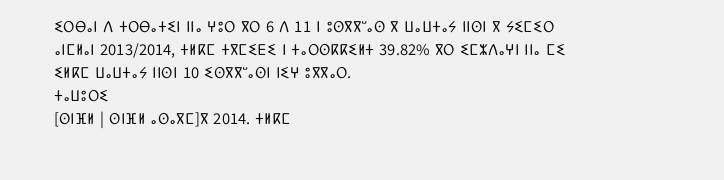ⵉⵔⴱⴰⵏ ⴷ ⵜⵔⴱⴰⵜⵉⵏ ⵏⵏⴰ ⵖⵓⵔ ⴳⵔ 6 ⴷ 11 ⵏ ⵓⵙⴳⴳⵯⴰⵙ ⴳ ⵡⴰⵡⵜⴰⵢ ⵏⵏⵙⵏ ⴳ ⵢⵉⵎⵉⵔ ⴰⵏⵎⵍⴰⵏ 2013/2014, ⵜⵍⴽⵎ ⵜⴳⵎⵉⴹⵉ ⵏ ⵜⴰⵔⵙⴽⴽⵉⵍⵜ 39.82% ⴳⵔ ⵉⵎⵣⴷⴰⵖⵏ ⵏⵏⴰ ⵎⵉ ⵉⵍⴽⵎ ⵡⴰⵡⵜⴰⵢ ⵏⵏⵙⵏ 10 ⵉⵙⴳⴳⵯⴰⵙⵏ ⵏⵉⵖ ⵓⴳⴳⴰⵔ.
ⵜⴰⵡⵓⵔⵉ
[ⵙⵏⴼⵍ | ⵙⵏⴼⵍ ⴰⵙⴰⴳⵎ]ⴳ 2014. ⵜⵍⴽⵎ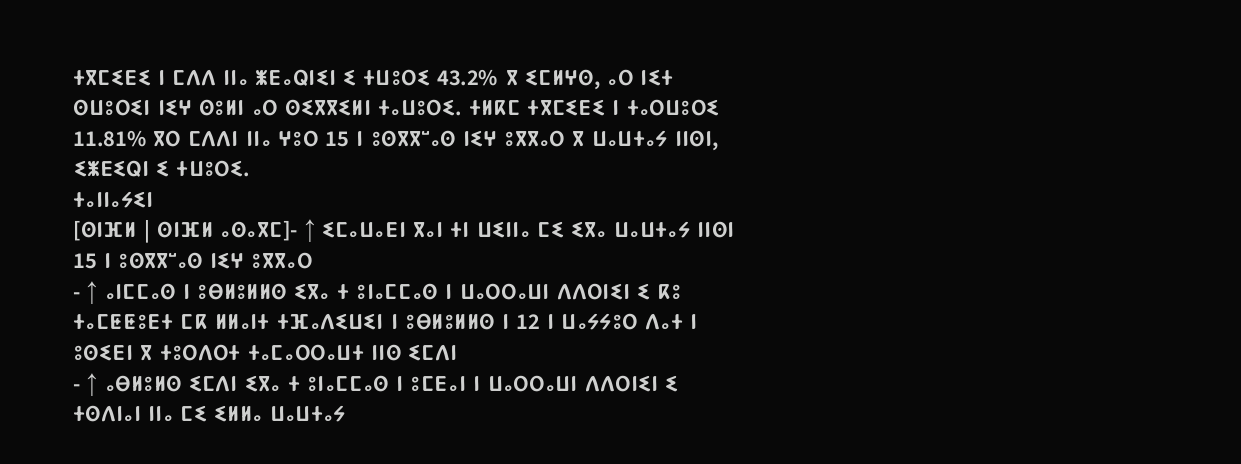ⵜⴳⵎⵉⴹⵉ ⵏ ⵎⴷⴷ ⵏⵏⴰ ⵥⴹⴰⵕⵏⵉⵏ ⵉ ⵜⵡⵓⵔⵉ 43.2% ⴳ ⵉⵎⵍⵖⵙ, ⴰⵔ ⵏⵉⵜ ⵙⵡⵓⵔⵉⵏ ⵏⵉⵖ ⵙⵓⵍⵏ ⴰⵔ ⵙⵉⴳⴳⵉⵍⵏ ⵜⴰⵡⵓⵔⵉ. ⵜⵍⴽⵎ ⵜⴳⵎⵉⴹⵉ ⵏ ⵜⴰⵔⵡⵓⵔⵉ 11.81% ⴳⵔ ⵎⴷⴷⵏ ⵏⵏⴰ ⵖⵓⵔ 15 ⵏ ⵓⵙⴳⴳⵯⴰⵙ ⵏⵉⵖ ⵓⴳⴳⴰⵔ ⴳ ⵡⴰⵡⵜⴰⵢ ⵏⵏⵙⵏ, ⵉⵥⴹⵉⵕⵏ ⵉ ⵜⵡⵓⵔⵉ.
ⵜⴰⵏⵏⴰⵢⵉⵏ
[ⵙⵏⴼⵍ | ⵙⵏⴼⵍ ⴰⵙⴰⴳⵎ]- ↑ ⵉⵎⴰⵡⴰⴹⵏ ⴳⴰⵏ ⵜⵏ ⵡⵉⵏⵏⴰ ⵎⵉ ⵉⴳⴰ ⵡⴰⵡⵜⴰⵢ ⵏⵏⵙⵏ 15 ⵏ ⵓⵙⴳⴳⵯⴰⵙ ⵏⵉⵖ ⵓⴳⴳⴰⵔ
- ↑ ⴰⵏⵎⵎⴰⵙ ⵏ ⵓⴱⵍⵓⵍⵍⵙ ⵉⴳⴰ ⵜ ⵓⵏⴰⵎⵎⴰⵙ ⵏ ⵡⴰⵔⵔⴰⵡⵏ ⴷⴷⵔⵏⵉⵏ ⵉ ⴽⵓ ⵜⴰⵎⵟⵟⵓⴹⵜ ⵎⴽ ⵍⵍⴰⵏⵜ ⵜⴼⴰⴷⵉⵡⵉⵏ ⵏ ⵓⴱⵍⵓⵍⵍⵙ ⵏ 12 ⵏ ⵡⴰⵢⵢⵓⵔ ⴷⴰⵜ ⵏ ⵓⵙⵉⴹⵏ ⴳ ⵜⵓⵔⴷⵔⵜ ⵜⴰⵎⴰⵔⵔⴰⵡⵜ ⵏⵏⵙ ⵉⵎⴷⵏ
- ↑ ⴰⴱⵍⵓⵍⵙ ⵉⵎⴷⵏ ⵉⴳⴰ ⵜ ⵓⵏⴰⵎⵎⴰⵙ ⵏ ⵓⵎⴹⴰⵏ ⵏ ⵡⴰⵔⵔⴰⵡⵏ ⴷⴷⵔⵏⵉⵏ ⵉ ⵜⵙⴷⵏⴰⵏ ⵏⵏⴰ ⵎⵉ ⵉⵍⵍⴰ ⵡⴰⵡⵜⴰⵢ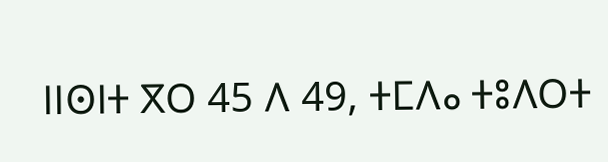ⵏⵏⵙⵏⵜ ⴳⵔ 45 ⴷ 49, ⵜⵎⴷⴰ ⵜⵓⴷⵔⵜ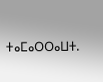ⵜⴰⵎⴰⵔⵔⴰⵡⵜ.